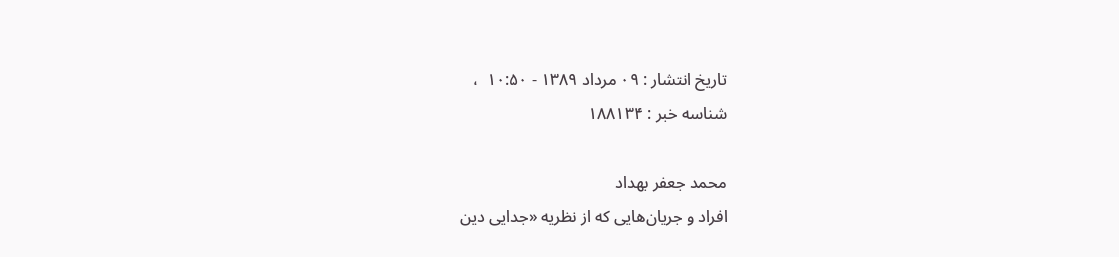تاریخ انتشار : ۰۹ مرداد ۱۳۸۹ - ۱۰:۵۰  ،
شناسه خبر : ۱۸۸۱۳۴

محمد جعفر بهداد
افراد و جریان‌هایی که از نظریه «جدایی دین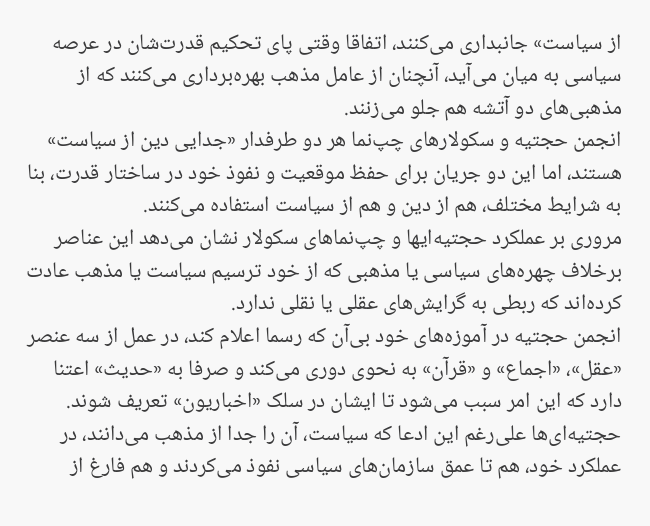از سیاست» جانبداری می‌کنند، اتفاقا وقتی پای تحکیم قدرت‌شان در عرصه سیاسی به میان می‌آید، آنچنان از عامل مذهب بهره‌برداری می‌کنند که از مذهبی‌های دو آتشه هم جلو می‌زنند.
انجمن حجتیه و سکولارهای چپ‌نما هر دو طرفدار «جدایی دین از سیاست» هستند، اما این دو جریان برای حفظ موقعیت و نفوذ خود در ساختار قدرت، بنا به شرایط مختلف، هم از دین و هم از سیاست استفاده می‌کنند.
مروری بر عملکرد حجتیه‌ایها و چپ‌نماهای سکولار نشان می‌دهد این عناصر برخلاف چهره‌های سیاسی یا مذهبی که از خود ترسیم سیاست یا مذهب عادت کرده‌اند که ربطی به گرایش‌های عقلی یا نقلی ندارد.
انجمن حجتیه در آموزه‌های خود بی‌آن که رسما اعلام کند، در عمل از سه عنصر «عقل»، «اجماع» و «قرآن» به نحوی دوری می‌کند و صرفا به «حدیث» اعتنا دارد که این امر سبب می‌شود تا ایشان در سلک «اخباریون» تعریف شوند. حجتیه‌ای‌ها علی‌رغم این ادعا که سیاست، آن را جدا از مذهب می‌دانند، در عملکرد خود، هم تا عمق سازمان‌های سیاسی نفوذ می‌کردند و هم فارغ از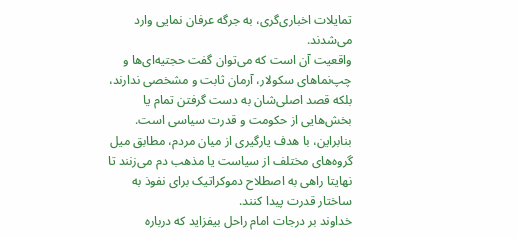تمایلات اخباری‌گری، به جرگه عرفان نمایی وارد می‌شدند.
واقعیت آن است که می‌توان گفت حجتیه‌ای‌ها و چپ‌نماهای سکولار، آرمان ثابت و مشخصی ندارند، بلکه قصد اصلی‌شان به دست گرفتن تمام یا بخش‌هایی از حکومت و قدرت سیاسی‌ است. بنابراین، با هدف یارگیری از میان مردم، مطابق میل گروه‌های مختلف از سیاست یا مذهب دم می‌زنند تا نهایتا راهی به اصطلاح دموکراتیک برای نفوذ به ساختار قدرت پیدا کنند.
خداوند بر درجات امام راحل بیفزاید که درباره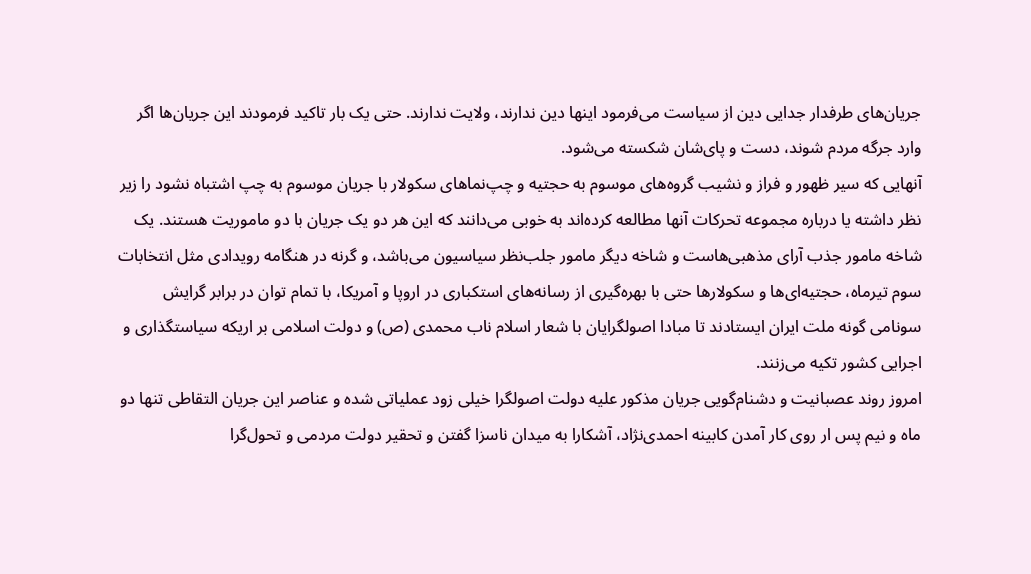جریان‌های طرفدار جدایی دین از سیاست می‌فرمود اینها دین ندارند، ولایت ندارند. حتی یک بار تاکید فرمودند این جریان‌ها اگر وارد جرگه مردم شوند، دست و پای‌شان شکسته می‌شود.
آنهایی که سیر ظهور و فراز و نشیب گروه‌های موسوم به حجتیه و چپ‌نماهای سکولار با جریان موسوم به چپ اشتباه نشود را زیر نظر داشته یا درباره مجموعه تحرکات آنها مطالعه کرده‌اند به خوبی می‌دانند که این هر دو یک جریان با دو ماموریت هستند. یک شاخه مامور جذب آرای مذهبی‌هاست و شاخه دیگر مامور جلب‌نظر سیاسیون می‌باشد، و گرنه در هنگامه رویدادی مثل انتخابات سوم تیرماه، حجتیه‌ای‌ها و سکولارها حتی با بهره‌گیری از رسانه‌های استکباری در اروپا و آمریکا، با تمام توان در برابر گرایش سونامی گونه ملت ایران ایستادند تا مبادا اصولگرایان با شعار اسلام ناب محمدی (ص) و دولت اسلامی بر اریکه سیاستگذاری و اجرایی کشور تکیه می‌زنند.
امروز روند عصبانیت و دشنام‌گویی جریان مذکور علیه دولت اصولگرا خیلی زود عملیاتی شده و عناصر این جریان التقاطی تنها دو ماه و نیم پس ار روی کار آمدن کابینه احمدی‌نژاد، آشکارا به میدان ناسزا گفتن و تحقیر دولت مردمی و تحول‌گرا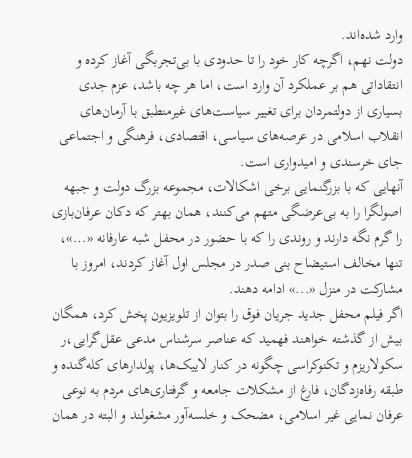وارد شده‌اند.
دولت نهم، اگرچه کار خود را تا حدودی با بی‌تجربگی آغاز کرده و انتقاداتی هم بر عملکرد آن وارد است، اما هر چه باشد، عزم جدی بسیاری از دولتمردان برای تغییر سیاست‌های غیرمنطبق با آرمان‌های انقلاب اسلامی در عرصه‌های سیاسی، اقتصادی، فرهنگی و اجتماعی جای خرسندی و امیدواری است.
آنهایی که با بزرگنمایی برخی اشکالات، مجموعه بزرگ دولت و جبهه اصولگرا را به بی‌عرضگی متهم می‌کنند، همان بهتر که دکان عرفان‌بازی را گرم نگه دارند و روندی را که با حضور در محفل شبه عارفانه «...»، تنها مخالف استیضاح بنی صدر در مجلس اول آغاز کردند، امروز با مشارکت در منزل «...» ادامه دهند.
اگر فیلم محفل جدید جریان فوق را بتوان از تلویزیون پخش کرد، همگان بیش از گذشته خواهند فهمید که عناصر سرشناس مدعی عقل‌گرایی،ر سکولاریزم و تکنوکراسی چگونه در کنار لاییک‌ها، پولدارهای کله‌گنده و طبقه رفاه‌زدگان، فارغ از مشکلات جامعه و گرفتاری‌های مردم به نوعی عرفان نمایی غیر اسلامی، مضحک و خلسه‌آور مشغولند و البته در همان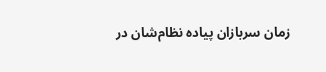زمان سربازان پیاده نظام‌شان در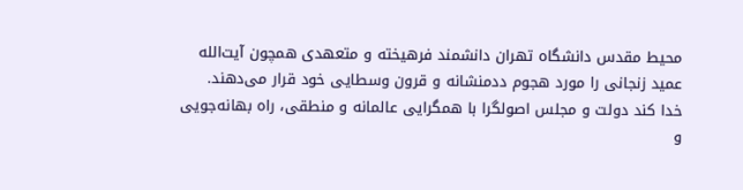محیط مقدس دانشگاه تهران دانشمند فرهیخته و متعهدی همچون آیت‌الله عمید زنجانی را مورد هجوم ددمنشانه و قرون وسطایی خود قرار می‌دهند.
خدا کند دولت و مجلس اصولگرا با همگرایی عالمانه و منطقی، راه بهانه‌جویی و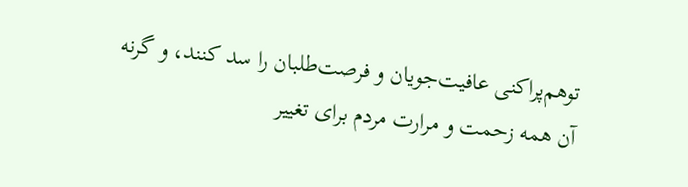توهم‌پراکنی عافیت‌جویان و فرصت‌طلبان را سد کنند، و گرنه آن همه زحمت و مرارت مردم برای تغییر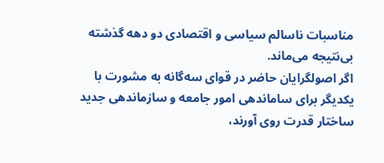مناسبات ناسالم سیاسی و اقتصادی دو دهه گذشته بی‌نتیجه می‌ماند.
اگر اصولگرایان حاضر در قوای سه‌گانه به مشورت با یکدیگر برای ساماندهی امور جامعه و سازماندهی جدید ساختار قدرت روی آورند،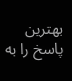بهترین پاسخ را به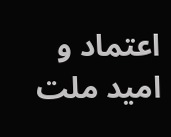اعتماد و امید ملت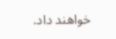خواهند داد.